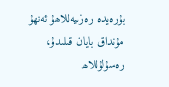بۇرەيدە رەزىيەللاھۇ ئەنھۇ مۇنداق بايان قىلىدۇ، رەسۇلۇللاھ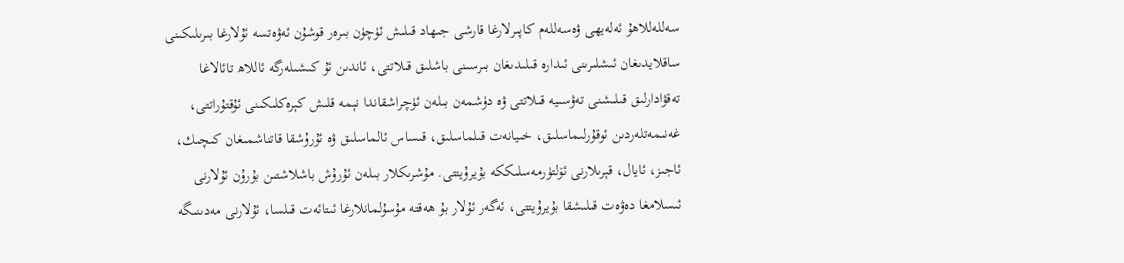سەللەللاھۇ ئەلەيھى ۋەسەللەم كاپىرلارغا قارشى جىھاد قىلىش ئۈچۈن بىرەر قوشۇن ئەۋەتسە ئۇلارغا بىرىلىكىنى ساقلايدىغان ئىشلىرىنى ئىدارە قىلىدىغان بىرسىنى باشلىق قىلاتتى، ئاندىن ئۇ كىشىلەرگە ئاللاھ تائالاغا تەقۋادارلىق قىلىشنى تەۋسىيە قىلاتتى ۋە دۈشمەن بىلەن ئۈچراشقاندا نېمە قلىش كېرەكلىكىنى ئۇقتۇراتتى، غەنىمەتلەردىن ئوقۇرلىماسلىق، خىيانەت قىلماسلىق، قىساس ئالماسلىق ۋە ئۇرۇشقا قاتناشمىغان كىچىك، ئاجىز، ئايال، قېرىلارنى ئۆلتۈرمەسلىككە بۇيرۇيتتى. مۇشرىكلار بىلەن ئۇرۇش باشلاشتىن بۇرۇن ئۇلارنى ئىسلامغا دەۋەت قىلىشقا بۇيرۇيتتى، ئەگەر ئۇلار بۇ ھەقتە مۇسۇلمانلارغا ئىتائەت قىلسا، ئۇلارنى مەدىنىگە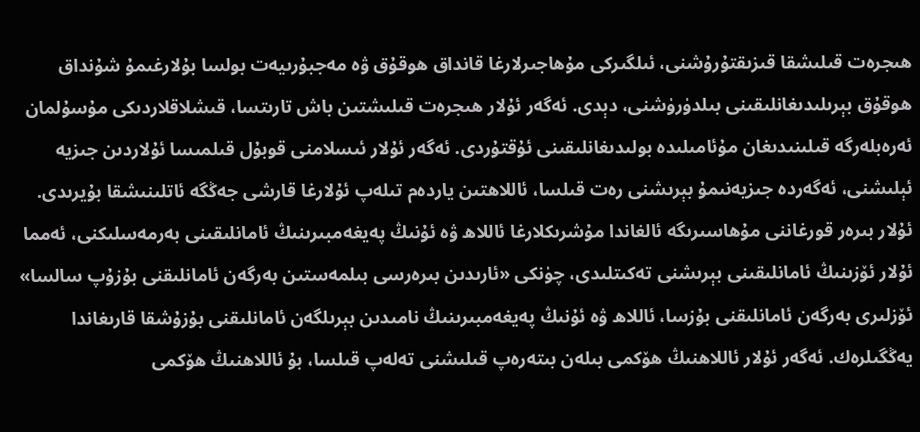ھىجرەت قىلىشقا قىزىقتۇرۇشنى، ئىلگىركى مۇھاجىرلارغا قانداق ھوقۇق ۋە مەجبۇرىيەت بولسا بۇلارغىمۇ شۇنداق ھوقۇق بېرىلىدىغانلىقىنى بىلدۈرۈشنى، دېدى. ئەگەر ئۇلار ھىجرەت قىلىشتىن باش تارىتسا، قىشلاقلاردىكى مۇسۇلمان ئەرەبلەرگە قىلىنىدىغان مۇئامىلىدە بولىدىغانلىقىنى ئۇقتۇردى. ئەگەر ئۇلار ئىسلامنى قوبۇل قىلمىسا ئۇلاردىن جىزيە ئېلىشنى، ئەگەردە جىزيەنىمۇ بېرىشنى رەت قىلسا، ئاللاھتىن ياردەم تىلەپ ئۇلارغا قارشى جەڭگە ئاتلىنىشقا بۇيرىدى. ئۇلار بىرەر قورغاننى مۇھاسىرىگە ئالغاندا مۇشرىكلارغا ئاللاھ ۋە ئۇنىڭ پەيغەمبىرىنىڭ ئامانلىقىنى بەرمەسلىكنى، ئەمما ئۇلار ئۆزىنىڭ ئامانلىقىنى بېرىشنى تەكىتلىدى، چۈنكى «ئارىدىن بىرەرسى بىلمەستىن بەرگەن ئامانلىقنى بۇزۇپ سالسا» ئۆزلىرى بەرگەن ئامانلىقنى بۇزسا، ئاللاھ ۋە ئۇنىڭ پەيغەمبىرىنىڭ نامىدىن بېرىلگەن ئامانلىقنى بۇزۇشقا قارىغاندا يەڭگىلرەك. ئەگەر ئۇلار ئاللاھنىڭ ھۆكمى بىلەن بىتەرەپ قىلىشنى تەلەپ قىلسا، بۇ ئاللاھنىڭ ھۆكمى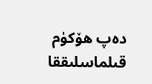دەپ ھۆكۈم قىلماسلىققا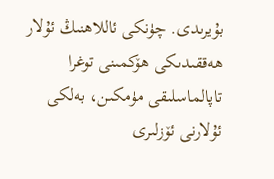بۇيرىدى. چۈنكى ئاللاھنىڭ ئۇلار ھەققىدىكى ھۆكمىنى توغرا تاپالماسلىقى مۈمكىن، بەلكى ئۇلارنى ئۆزلىرى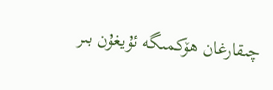چىقارغان ھۆكمىگە ئۇيغۇن بىر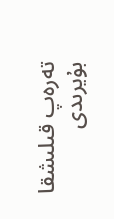تەرەپ قىلىشقا بۇيرىدى